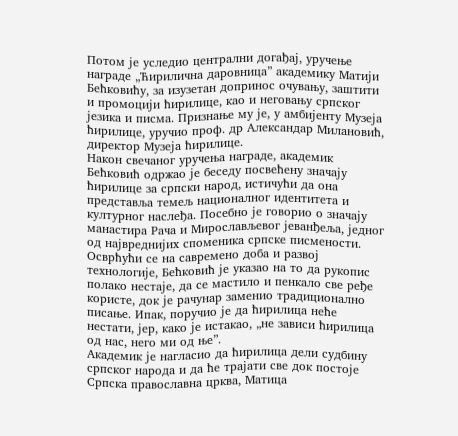Потом је уследио централни догађај, уручење награде „Ћирилична даровница” академику Матији Бећковићу, за изузетан допринос очувању, заштити и промоцији ћирилице, као и неговању српског језика и писма. Признање му је, у амбијенту Музеја ћирилице, уручио проф. др Александар Милановић, директор Музеја ћирилице.
Након свечаног уручења награде, академик Бећковић одржао је беседу посвећену значају ћирилице за српски народ, истичући да она представља темељ националног идентитета и културног наслеђа. Посебно је говорио о значају манастира Рача и Мирослављевог јеванђеља, једног од највреднијих споменика српске писмености.
Осврћући се на савремено доба и развој технологије, Бећковић је указао на то да рукопис полако нестаје, да се мастило и пенкало све ређе користе, док је рачунар заменио традиционално писање. Ипак, поручио је да ћирилица неће нестати, јер, како је истакао, „не зависи ћирилица од нас, него ми од ње”.
Академик је нагласио да ћирилица дели судбину српског народа и да ће трајати све док постоје Српска православна црква, Матица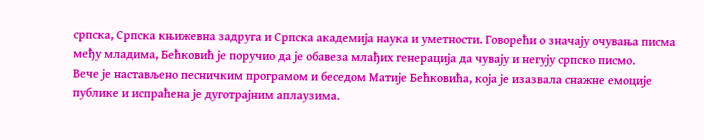српска, Српска књижевна задруга и Српска академија наука и уметности. Говорећи о значају очувања писма међу младима, Бећковић је поручио да је обавеза млађих генерација да чувају и негују српско писмо.
Вече је настављено песничким програмом и беседом Матије Бећковића, која је изазвала снажне емоције публике и испраћена је дуготрајним аплаузима.